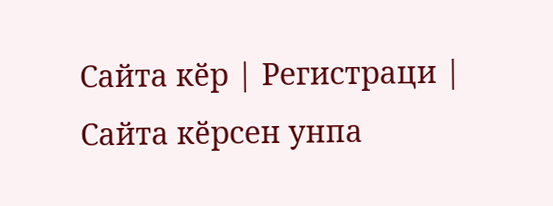Сайта кӗр | Регистраци | Сайта кӗрсен унпа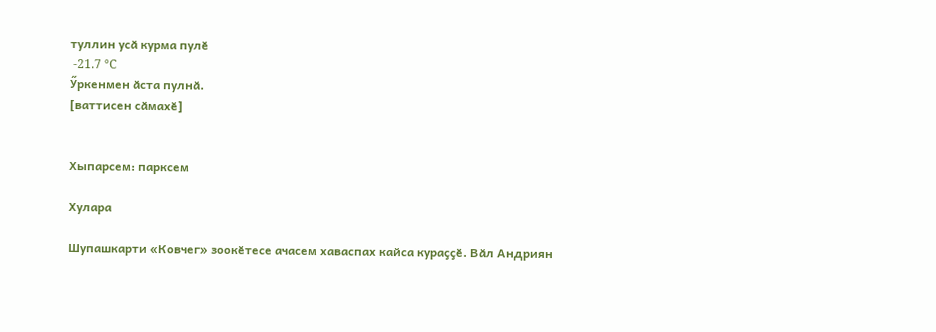туллин усӑ курма пулӗ
 -21.7 °C
Ӳркенмен ӑста пулнӑ.
[ваттисен сӑмахӗ]


Хыпарсем: парксем

Хулара

Шупашкарти «Ковчег» зоокӗтесе ачасем хаваспах кайса кураҫҫӗ. Вӑл Андриян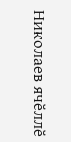Николаев ячӗллӗ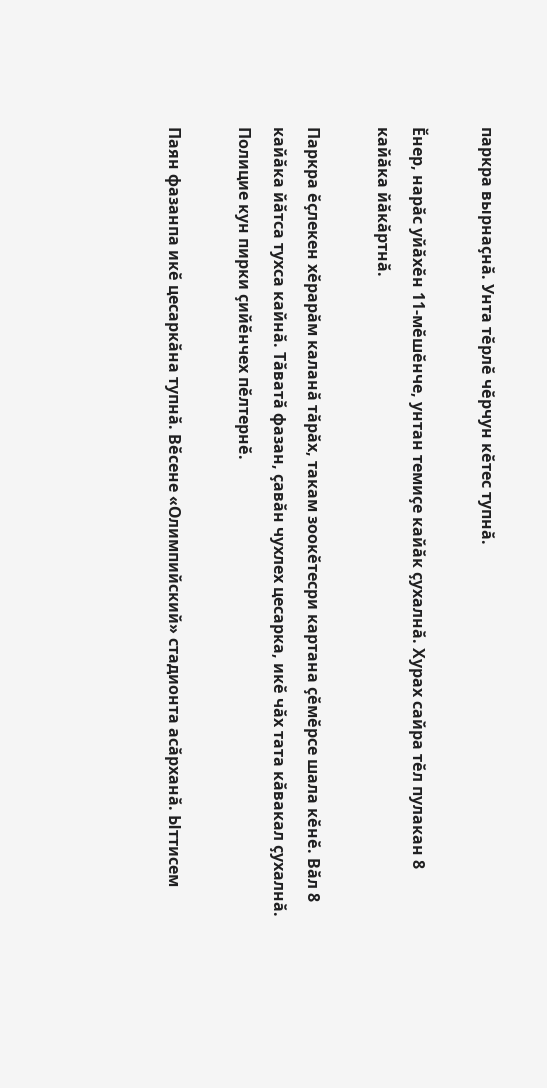паркра вырнаҫнӑ. Унта тӗрлӗ чӗрчун кӗтес тупнӑ.

Ӗнер, нарӑс уйӑхӗн 11-мӗшӗнче, унтан темиҫе кайӑк ҫухалнӑ. Хурах сайра тӗл пулакан 8 кайӑка йӑкӑртнӑ.

Паркра ӗҫлекен хӗрарӑм каланӑ тӑрӑх, такам зоокӗтесри картана ҫӗмӗрсе шала кӗнӗ. Вӑл 8 кайӑка йӑтса тухса кайнӑ. Тӑватӑ фазан, ҫавӑн чухлех цесарка, икӗ чӑх тата кӑвакал ҫухалнӑ. Полицие кун пирки ҫийӗнчех пӗлтернӗ.

Паян фазанпа икӗ цесаркӑна тупнӑ. Вӗсене «Олимпийский» стадионта асӑрханӑ. Ыттисем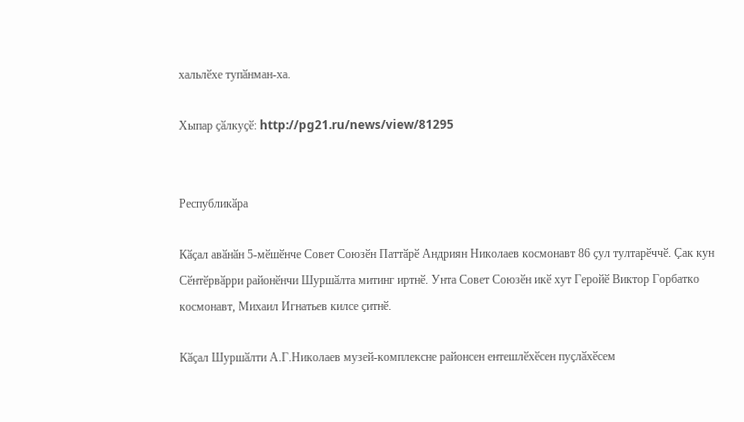хальлӗхе тупӑнман-ха.

Хыпар ҫӑлкуҫӗ: http://pg21.ru/news/view/81295


Республикӑра

Кӑҫал авӑнӑн 5-мӗшӗнче Совет Союзӗн Паттӑрӗ Андриян Николаев космонавт 86 ҫул тултарӗччӗ. Ҫак кун Сӗнтӗрвӑрри районӗнчи Шуршӑлта митинг иртнӗ. Унта Совет Союзӗн икӗ хут Геройӗ Виктор Горбатко космонавт, Михаил Игнатьев килсе ҫитнӗ.

Кӑҫал Шуршӑлти А.Г.Николаев музей-комплексне районсен ентешлӗхӗсен пуҫлӑхӗсем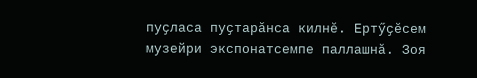пуҫласа пуҫтарӑнса килнӗ. Ертӳҫӗсем музейри экспонатсемпе паллашнӑ. Зоя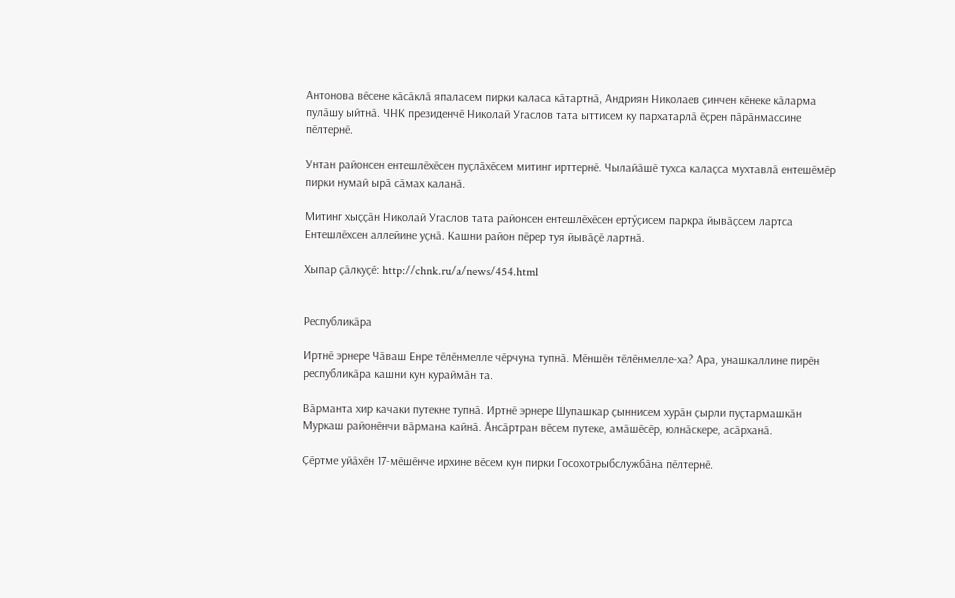Антонова вӗсене кӑсӑклӑ япаласем пирки каласа кӑтартнӑ, Андриян Николаев ҫинчен кӗнеке кӑларма пулӑшу ыйтнӑ. ЧНК президенчӗ Николай Угаслов тата ыттисем ку пархатарлӑ ӗҫрен пӑрӑнмассине пӗлтернӗ.

Унтан районсен ентешлӗхӗсен пуҫлӑхӗсем митинг ирттернӗ. Чылайӑшӗ тухса калаҫса мухтавлӑ ентешӗмӗр пирки нумай ырӑ сӑмах каланӑ.

Митинг хыҫҫӑн Николай Угаслов тата районсен ентешлӗхӗсен ертӳҫисем паркра йывӑҫсем лартса Ентешлӗхсен аллейине уҫнӑ. Кашни район пӗрер туя йывӑҫӗ лартнӑ.

Хыпар ҫӑлкуҫӗ: http://chnk.ru/a/news/454.html


Республикӑра

Иртнӗ эрнере Чӑваш Енре тӗлӗнмелле чӗрчуна тупнӑ. Мӗншӗн тӗлӗнмелле-ха? Ара, унашкаллине пирӗн республикӑра кашни кун кураймӑн та.

Вӑрманта хир качаки путекне тупнӑ. Иртнӗ эрнере Шупашкар ҫыннисем хурӑн ҫырли пуҫтармашкӑн Муркаш районӗнчи вӑрмана кайнӑ. Ӑнсӑртран вӗсем путеке, амӑшӗсӗр, юлнӑскере, асӑрханӑ.

Ҫӗртме уйӑхӗн 17-мӗшӗнче ирхине вӗсем кун пирки Госохотрыбслужбӑна пӗлтернӗ.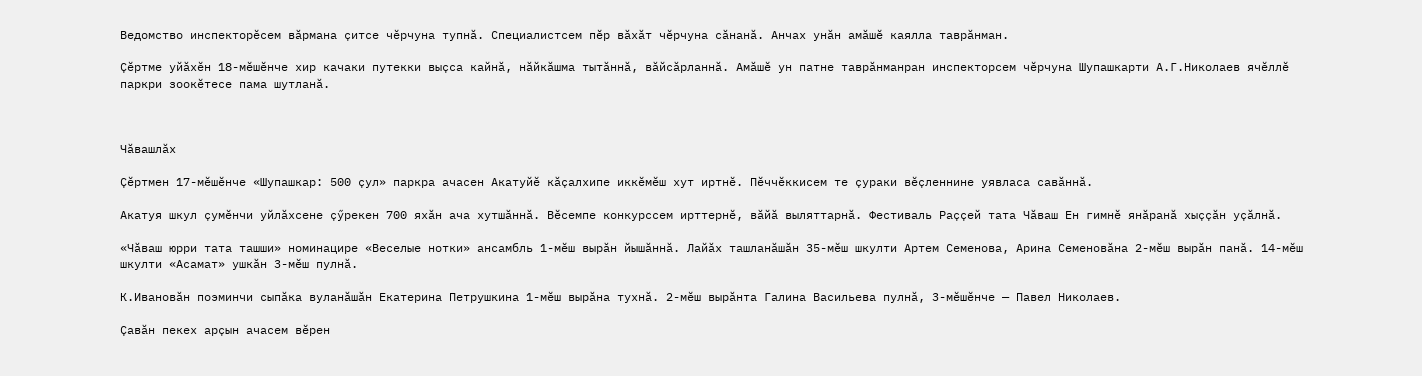Ведомство инспекторӗсем вӑрмана ҫитсе чӗрчуна тупнӑ. Специалистсем пӗр вӑхӑт чӗрчуна сӑнанӑ. Анчах унӑн амӑшӗ каялла таврӑнман.

Ҫӗртме уйӑхӗн 18-мӗшӗнче хир качаки путекки выҫса кайнӑ, нӑйкӑшма тытӑннӑ, вӑйсӑрланнӑ. Амӑшӗ ун патне таврӑнманран инспекторсем чӗрчуна Шупашкарти А.Г.Николаев ячӗллӗ паркри зоокӗтесе пама шутланӑ.



Чӑвашлӑх

Ҫӗртмен 17-мӗшӗнче «Шупашкар: 500 ҫул» паркра ачасен Акатуйӗ кӑҫалхипе иккӗмӗш хут иртнӗ. Пӗччӗккисем те ҫураки вӗҫленнине уявласа савӑннӑ.

Акатуя шкул ҫумӗнчи уйлӑхсене ҫӳрекен 700 яхӑн ача хутшӑннӑ. Вӗсемпе конкурссем ирттернӗ, вӑйӑ выляттарнӑ. Фестиваль Раҫҫей тата Чӑваш Ен гимнӗ янӑранӑ хыҫҫӑн уҫӑлнӑ.

«Чӑваш юрри тата ташши» номинацире «Веселые нотки» ансамбль 1-мӗш вырӑн йышӑннӑ. Лайӑх ташланӑшӑн 35-мӗш шкулти Артем Семенова, Арина Семеновӑна 2-мӗш вырӑн панӑ. 14-мӗш шкулти «Асамат» ушкӑн 3-мӗш пулнӑ.

К.Ивановӑн поэминчи сыпӑка вуланӑшӑн Екатерина Петрушкина 1-мӗш вырӑна тухнӑ. 2-мӗш вырӑнта Галина Васильева пулнӑ, 3-мӗшӗнче — Павел Николаев.

Ҫавӑн пекех арҫын ачасем вӗрен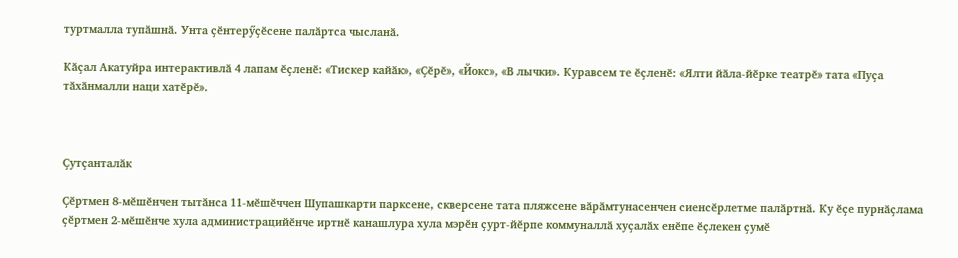туртмалла тупӑшнӑ. Унта ҫӗнтерӳҫӗсене палӑртса чысланӑ.

Кӑҫал Акатуйра интерактивлӑ 4 лапам ӗҫленӗ: «Тискер кайӑк», «Ҫӗрӗ», «Йокс», «В лычки». Куравсем те ӗҫленӗ: «Ялти йӑла-йӗрке театрӗ» тата «Пуҫа тӑхӑнмалли наци хатӗрӗ».



Ҫутҫанталӑк

Ҫӗртмен 8-мӗшӗнчен тытӑнса 11-мӗшӗччен Шупашкарти парксене, скверсене тата пляжсене вӑрӑмтунасенчен сиенсӗрлетме палӑртнӑ. Ку ӗҫе пурнӑҫлама ҫӗртмен 2-мӗшӗнче хула администрацийӗнче иртнӗ канашлура хула мэрӗн ҫурт-йӗрпе коммуналлӑ хуҫалӑх енӗпе ӗҫлекен ҫумӗ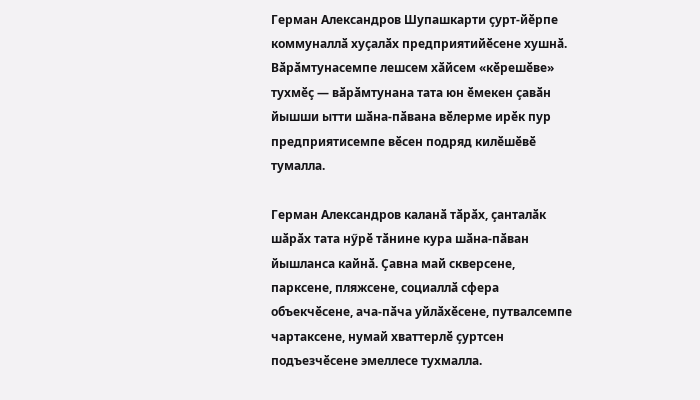Герман Александров Шупашкарти ҫурт-йӗрпе коммуналлӑ хуҫалӑх предприятийӗсене хушнӑ. Вӑрӑмтунасемпе лешсем хӑйсем «кӗрешӗве» тухмӗҫ — вӑрӑмтунана тата юн ӗмекен ҫавӑн йышши ытти шӑна-пӑвана вӗлерме ирӗк пур предприятисемпе вӗсен подряд килӗшӗвӗ тумалла.

Герман Александров каланӑ тӑрӑх, ҫанталӑк шӑрӑх тата нӳрӗ тӑнине кура шӑна-пӑван йышланса кайнӑ. Ҫавна май скверсене, парксене, пляжсене, социаллӑ сфера объекчӗсене, ача-пӑча уйлӑхӗсене, путвалсемпе чартаксене, нумай хваттерлӗ ҫуртсен подъезчӗсене эмеллесе тухмалла.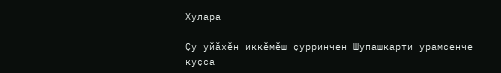Хулара

Ҫу уйӑхӗн иккӗмӗш ҫурринчен Шупашкарти урамсенче куҫса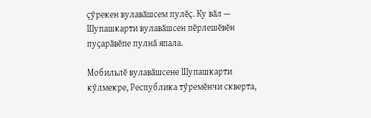ҫӳрекен вулавӑшсем пулӗҫ. Ку вӑл — Шупашкарти вулавӑшсен пӗрлешӗвӗн пуҫарӑвӗпе пулнӑ япала.

Мобильлӗ вулавӑшсене Шупашкарти кӳлмекре, Республика тӳремӗнчи скверта,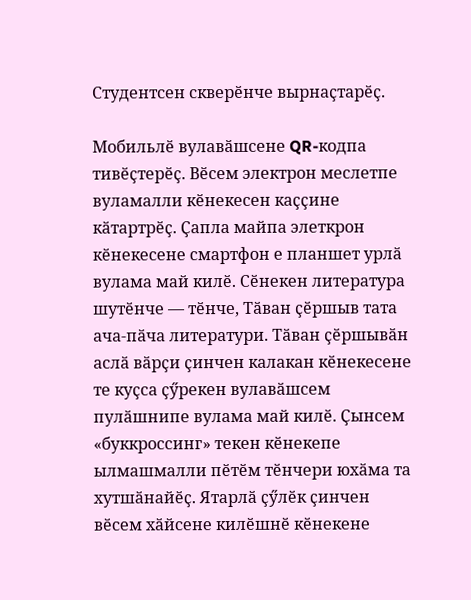Студентсен скверӗнче вырнаҫтарӗҫ.

Мобильлӗ вулавӑшсене QR-кодпа тивӗҫтерӗҫ. Вӗсем электрон меслетпе вуламалли кӗнекесен каҫҫине кӑтартрӗҫ. Ҫапла майпа элеткрон кӗнекесене смартфон е планшет урлӑ вулама май килӗ. Сӗнекен литература шутӗнче — тӗнче, Тӑван ҫӗршыв тата ача-пӑча литератури. Тӑван ҫӗршывӑн аслӑ вӑрҫи ҫинчен калакан кӗнекесене те куҫса ҫӳрекен вулавӑшсем пулӑшнипе вулама май килӗ. Ҫынсем «буккроссинг» текен кӗнекепе ылмашмалли пӗтӗм тӗнчери юхӑма та хутшӑнайӗҫ. Ятарлӑ ҫӳлӗк ҫинчен вӗсем хӑйсене килӗшнӗ кӗнекене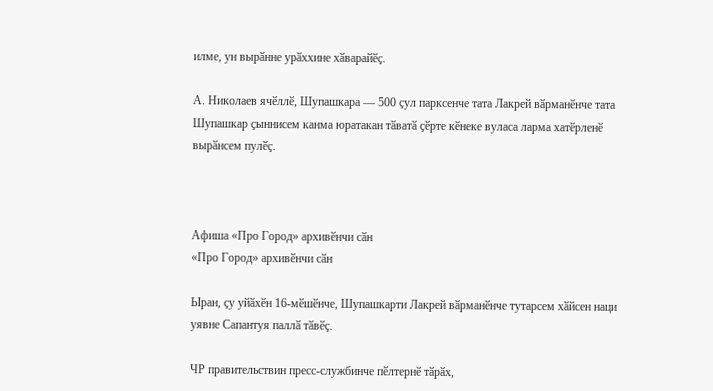илме, ун вырӑнне урӑххине хӑварайӗҫ.

А. Николаев ячӗллӗ, Шупашкара — 500 ҫул парксенче тата Лакрей вӑрманӗнче тата Шупашкар ҫыннисем канма юратакан тӑватӑ ҫӗрте кӗнеке вуласа ларма хатӗрленӗ вырӑнсем пулӗҫ.



Афиша «Про Город» архивӗнчи сӑн
«Про Город» архивӗнчи сӑн

Ыран, ҫу уйӑхӗн 16-мӗшӗнче, Шупашкарти Лакрей вӑрманӗнче тутарсем хӑйсен наци уявне Сапантуя паллӑ тӑвӗҫ.

ЧР правительствин пресс-службинче пӗлтернӗ тӑрӑх,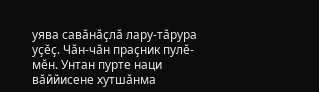уява савӑнӑҫлӑ лару-тӑрура уҫӗҫ. Чӑн-чӑн праҫник пулӗ-мӗн. Унтан пурте наци вӑййисене хутшӑнма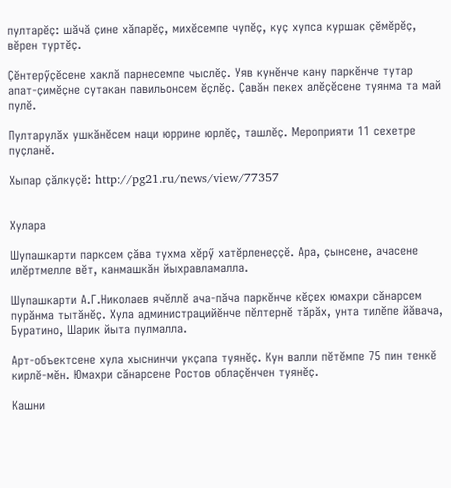пултарӗҫ: шӑчӑ ҫине хӑпарӗҫ, михӗсемпе чупӗҫ, куҫ хупса куршак ҫӗмӗрӗҫ, вӗрен туртӗҫ.

Ҫӗнтерӳҫӗсене хаклӑ парнесемпе чыслӗҫ. Уяв кунӗнче кану паркӗнче тутар апат-ҫимӗҫне сутакан павильонсем ӗҫлӗҫ. Ҫавӑн пекех алӗҫӗсене туянма та май пулӗ.

Пултарулӑх ушкӑнӗсем наци юррине юрлӗҫ, ташлӗҫ. Мероприяти 11 сехетре пуҫланӗ.

Хыпар ҫӑлкуҫӗ: http://pg21.ru/news/view/77357


Хулара

Шупашкарти парксем ҫӑва тухма хӗрӳ хатӗрленеҫҫӗ. Ара, ҫынсене, ачасене илӗртмелле вӗт, канмашкӑн йыхравламалла.

Шупашкарти А.Г.Николаев ячӗллӗ ача-пӑча паркӗнче кӗҫех юмахри сӑнарсем пурӑнма тытӑнӗҫ. Хула администрацийӗнче пӗлтернӗ тӑрӑх, унта тилӗпе йӑвача, Буратино, Шарик йыта пулмалла.

Арт-объектсене хула хыснинчи укҫапа туянӗҫ. Кун валли пӗтӗмпе 75 пин тенкӗ кирлӗ-мӗн. Юмахри сӑнарсене Ростов облаҫӗнчен туянӗҫ.

Кашни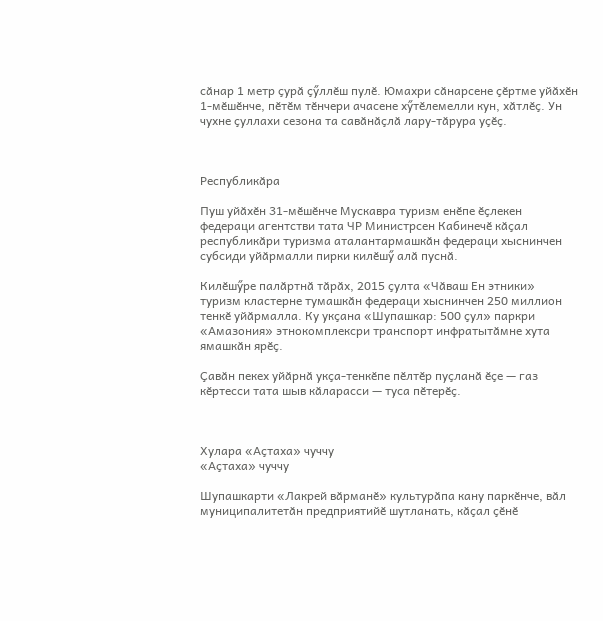сӑнар 1 метр ҫурӑ ҫӳллӗш пулӗ. Юмахри сӑнарсене ҫӗртме уйӑхӗн 1-мӗшӗнче, пӗтӗм тӗнчери ачасене хӳтӗлемелли кун, хӑтлӗҫ. Ун чухне ҫуллахи сезона та савӑнӑҫлӑ лару-тӑрура уҫӗҫ.



Республикӑра

Пуш уйӑхӗн 31-мӗшӗнче Мускавра туризм енӗпе ӗҫлекен федераци агентстви тата ЧР Министрсен Кабинечӗ кӑҫал республикӑри туризма аталантармашкӑн федераци хыснинчен субсиди уйӑрмалли пирки килӗшӳ алӑ пуснӑ.

Килӗшӳре палӑртнӑ тӑрӑх, 2015 ҫулта «Чӑваш Ен этники» туризм кластерне тумашкӑн федераци хыснинчен 250 миллион тенкӗ уйӑрмалла. Ку укҫана «Шупашкар: 500 ҫул» паркри «Амазония» этнокомплексри транспорт инфратытӑмне хута ямашкӑн ярӗҫ.

Ҫавӑн пекех уйӑрнӑ укҫа-тенкӗпе пӗлтӗр пуҫланӑ ӗҫе — газ кӗртесси тата шыв кӑларасси — туса пӗтерӗҫ.



Хулара «Аҫтаха» чуччу
«Аҫтаха» чуччу

Шупашкарти «Лакрей вӑрманӗ» культурӑпа кану паркӗнче, вӑл муниципалитетӑн предприятийӗ шутланать, кӑҫал ҫӗнӗ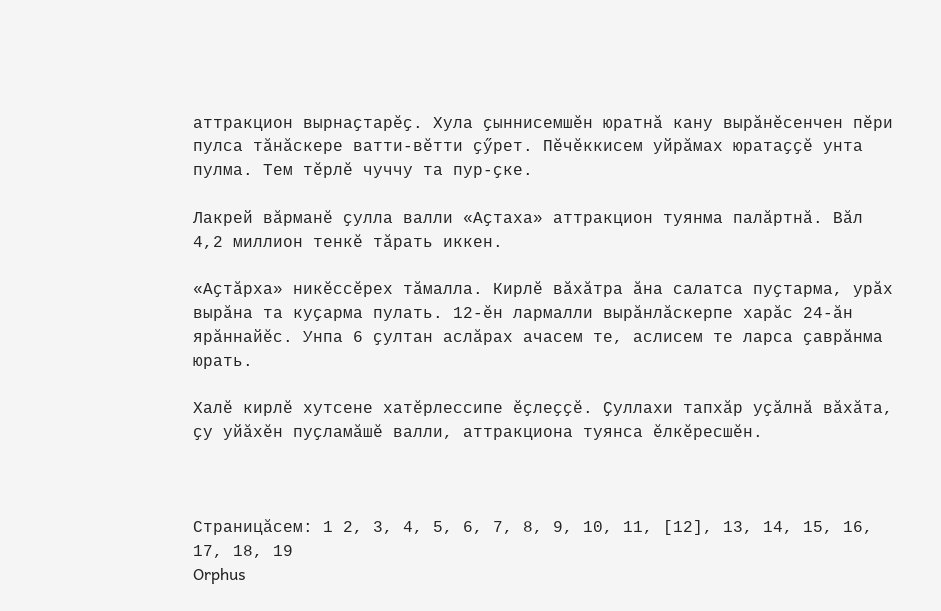аттракцион вырнаҫтарӗҫ. Хула ҫыннисемшӗн юратнӑ кану вырӑнӗсенчен пӗри пулса тӑнӑскере ватти-вӗтти ҫӳрет. Пӗчӗккисем уйрӑмах юратаҫҫӗ унта пулма. Тем тӗрлӗ чуччу та пур-ҫке.

Лакрей вӑрманӗ ҫулла валли «Аҫтаха» аттракцион туянма палӑртнӑ. Вӑл 4,2 миллион тенкӗ тӑрать иккен.

«Аҫтӑрха» никӗссӗрех тӑмалла. Кирлӗ вӑхӑтра ӑна салатса пуҫтарма, урӑх вырӑна та куҫарма пулать. 12-ӗн лармалли вырӑнлӑскерпе харӑс 24-ӑн ярӑннайӗс. Унпа 6 ҫултан аслӑрах ачасем те, аслисем те ларса ҫаврӑнма юрать.

Халӗ кирлӗ хутсене хатӗрлессипе ӗҫлеҫҫӗ. Ҫуллахи тапхӑр уҫӑлнӑ вӑхӑта, ҫу уйӑхӗн пуҫламӑшӗ валли, аттракциона туянса ӗлкӗресшӗн.



Страницӑсем: 1 2, 3, 4, 5, 6, 7, 8, 9, 10, 11, [12], 13, 14, 15, 16, 17, 18, 19
Orphus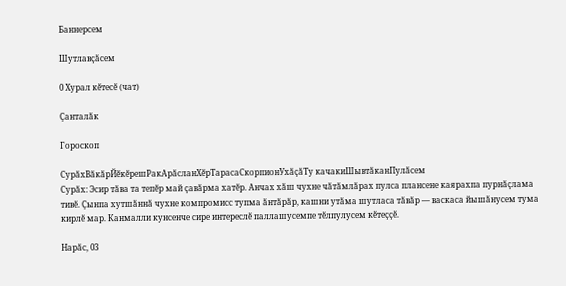Баннерсем

Шутлавҫӑсем

0 Хурал кӗтесӗ (чат)

Ҫанталӑк

Гороскоп

СурӑхВӑкӑрЙӗкӗрешРакАрӑсланХӗрТарасаСкорпионУхӑҫӑТу качакиШывтӑканПулӑсем
Сурӑх: Эсир тӑва та тепӗр май ҫавӑрма хатӗр. Анчах хӑш чухне чӑтӑмлӑрах пулса плансене каярахпа пурнӑҫлама тивӗ. Ҫынпа хутшӑннӑ чухне компромисс тупма ӑнтӑрӑр, кашни утӑма шутласа тӑвӑр — васкаса йышӑнусем тума кирлӗ мар. Канмалли кунсенче сире интереслӗ паллашусемпе тӗлпулусем кӗтеҫҫӗ.

Нарӑс, 03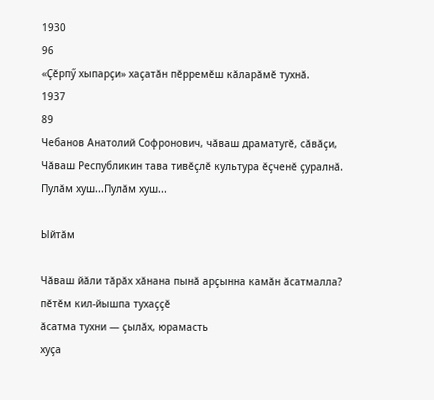1930
96
«Ҫӗрпӳ хыпарҫи» хаҫатӑн пӗрремӗш кӑларӑмӗ тухнӑ.
1937
89
Чебанов Анатолий Софронович, чӑваш драматугӗ, сӑвӑҫи, Чӑваш Республикин тава тивӗҫлӗ культура ӗҫченӗ ҫуралнӑ.
Пулӑм хуш...Пулӑм хуш...

Ыйтӑм

Чӑваш йӑли тӑрӑх хӑнана пынӑ арҫынна камӑн ӑсатмалла?
пӗтӗм кил-йышпа тухаҫҫӗ
ӑсатма тухни — ҫылӑх, юрамасть
хуҫа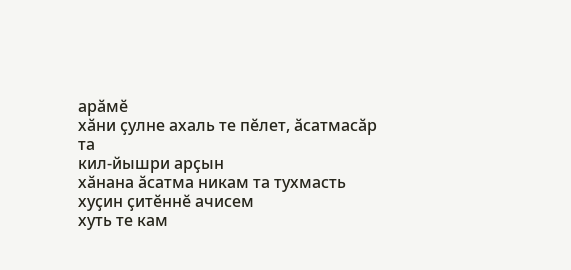арӑмӗ
хӑни ҫулне ахаль те пӗлет, ӑсатмасӑр та
кил-йышри арҫын
хӑнана ӑсатма никам та тухмасть
хуҫин ҫитӗннӗ ачисем
хуть те кам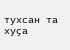тухсан та
хуҫа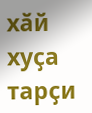хӑй
хуҫа тарҫи